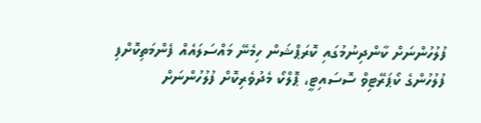ފުލުހުންނަށް ކާންދިނުމުގައި ކޮރަޕްޝަން ހިމެނޭ މައްސަލައެއް ފެންމަތިކޮށްފި
ފުލުހުންގެ ކޯޕަރޭޓިވް ސޮސައިޓީ، ޕޮލްކޯ މެދުވެރިކޮށް ފުލުހުންނަށް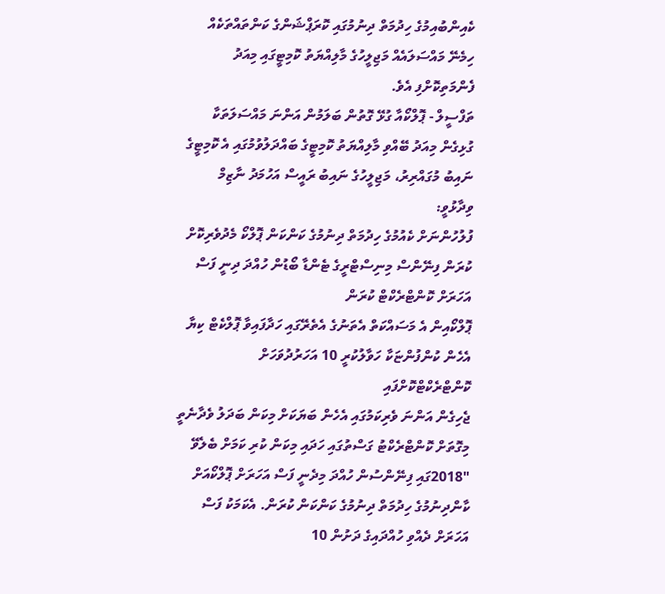ކެއިންބުއިމުގެ ހިދުމަތް ދިނުމުގައި ކޮރަޕްޝަންގެ ކަންތައްތަކެއް ހިމެނޭ މައްސަލައެއް މަޖިލީހުގެ މާލިއްޔަތު ކޮމިޓީގައި މިއަދު ފެންމަތިކޮށްފި އެވެ.
ތަފްސީލް - ޕޮލްކޯއާ ގުޅޭ ގޮތުން ބަލަމުން އަންނަ މައްސަލަތަކާ ގުޅިގެން މިއަދު ބޭއްވި މާލިއްޔަތު ކޮމިޓީގެ ބައްދަލުވުމުގައި އެ ކޮމިޓީގެ ނައިބު މުގައްރިރު، މަޖިލީހުގެ ނައިބު ރައީސް އަހުމަދު ނާޒިމް ވިދާޅުވީ:
ފުލުހުންނަށް ކެއުމުގެ ހިދުމަތް ދިނުމުގެ ކަންކަން ޕޮލްކޯ މެދުވެރިކޮށް ކުރަން ފިނޭންސް މިނިސްޓްރީގެ ޓެންޑާ ބޯޑުން ހުއްދަ ދިނީ ފަސް އަހަރަށް ކޮންޓްރެކްޓް ކުރަން
ޕޮލްކޯއިން އެ މަސައްކަތް އެތަނުގެ އެތެރޭގައި ހަދާފައިވާ ޕޮލްކެޓް ކިޔާ އެހެން ކުންފުންޏަކާ ހަވާލުކުރީ 10 އަހަރުދުވަހަށް ކޮންޓްރެކްޓްކޮށްފައި
ޖެހިގެން އަންނަ ވެރިކަމުގައި އެހެން ބަޔަކަށް މިކަން ބަދަލު ވެދާނެތީ މިގޮތަށް ކޮންޓްރެކްޓު ގަސްތުގައި ހަދައި މިކަން ކުރި ކަމަށް ބެލެވޭ
"2018ގައި ފިނޭންސުން ހުއްދަ މިދެނީ ފަސް އަހަރަށް ޕޮލްކޯއަށް ކާންދިނުމުގެ ހިދުމަތް ދިނުމުގެ ކަންކަން ކުރަން. އެކަމަކު ފަސް އަހަރަށް ދެއްވި ހުއްދައިގެ ދަށުން 10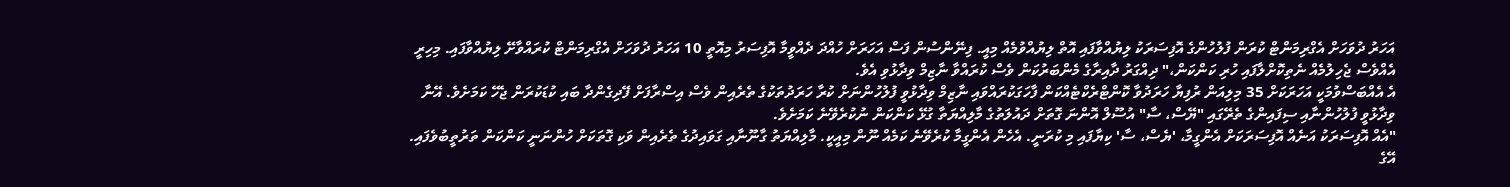އަހަރު ދުވަހަށް އެގްރިމަންޓް ކުރަން ފުލުހުންގެ އޮފިސަރަކު ލިޔުއްވާފައި އޮތް ލިޔުއްވުމެއް މިއީ. ފިނޭންސުން ފަސް އަހަރަށް ހުއްދަ ދެއްވީމާ އޮފިސަރު މިއޮތީ 10 އަހަރު ދުވަހަށް އެގްރިމަންޓް ކުރައްވާށޭ ލިޔުއްވާފައި. މިހިރީ އެއްވެސް ޖެހިލުމެއް ނެތިކޮށްލާފައި ހުރި ކަންކަން،" ދިއްގަރު ދާއިރާގެ މެންބަރުކަން ވެސް ކުރައްވާ ނާޒިމް ވިދާޅުވި އެވެ.
އެ އެއްބަސްވުމަކީ އަހަރަކަށް 35 މިލިއަން ރުފިޔާ ހަރަދުވާ ކޮންޓްރެކްޓެއްކަން ފާހަގަކުރައްވައި ނާޒިމް ވިދާޅުވީ ފުލުހުންނަށް ކުރާ ހަރަދުތަކުގެ ތެރެއިން ވެސް އިސްރާފަށް ފޭދިގެންދާ ބައި ކުޑަކުރަން ޖެހޭ ކަމަށެވެ. އޭނާ ވިދާޅުވީ ފުލުހުންނާއި ސިފައިންގެ ތެރޭގައި "ޔޭސް، ސާ" އުސޫލް އޮންނަ ގޮތަށް ދައުލަތުގެ މާލިއްޔަތާ ގުޅޭ ކަންކަން ނުކުރެވޭނެ ކަމަށެވެ.
"އެއް އޮފިސަރަކު އަނެއް އޮފިސަރަކަށް އެންގީމާ، 'ޔެސް، ސާ' ކިޔާފައި މި ކުރަނީ. އެހެން އެންގީމާ ކުރެވޭނެ ކަމެއް ނޫން މިއީކީ. މާލިއްޔަތު ގާނޫނާއި ގަވައިދުގެ ތެރެއިން ވަކި ގޮތަކަށް ހުންނަނީ ކަންކަން ތަރުތީބުވެފައި. އޭގެ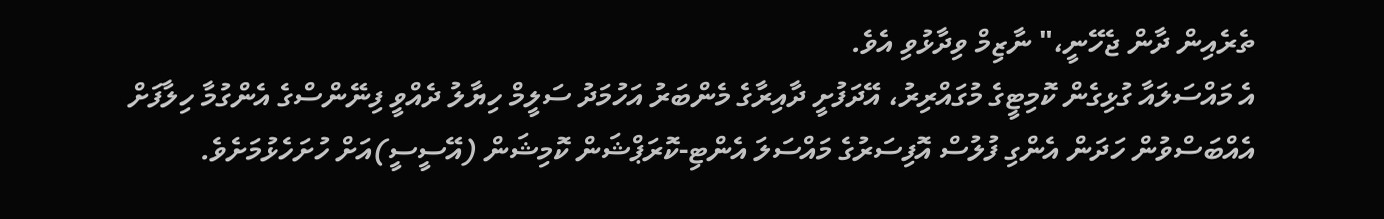ތެރެއިން ދާން ޖެހޭނީ،" ނާޒިމް ވިދާޅުވި އެވެ.
އެ މައްސަލައާ ގުޅިގެން ކޮމިޓީގެ މުގައްރިރު، އޭދަފުށީ ދާއިރާގެ މެންބަރު އަހުމަދު ސަލީމް ހިޔާލު ދެއްވީ ފިނޭންސްގެ އެންގުމާ ހިލާފަށް އެއްބަސްވުން ހަދަން އެންގި ފުލުސް އޮފިސަރުގެ މައްސަލަ އެންޓި-ކޮރަޕްޝަން ކޮމިޝަން (އޭސީސީ)އަށް ހުށަހެޅުމަށެވެ.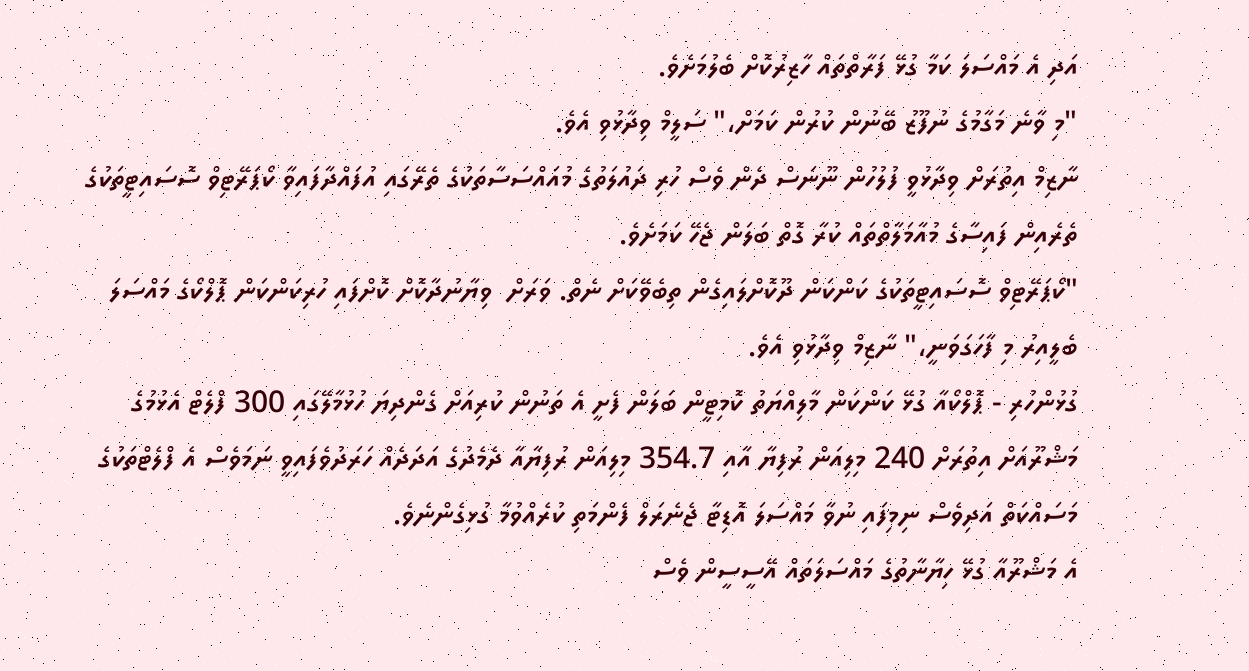އަދި އެ މައްސަލަ ކަމާ ގުޅޭ ފަރާތްތައް ހާޒިރުކޮށް ބެލުމަށެވެ.
"މި ވާނެ މަގާމުގެ ނުފޫޒު ބޭނުން ކުރުން ކަމަށް،" ސަލީމް ވިދާޅުވި އެވެ.
ނާޒިމް އިތުރަށް ވިދާޅުވީ ފުލުހުން ނޫނަސް ދެން ވެސް ހުރި ދައުލަތުގެ މުއައްސަސާތަކުގެ ތެރޭގައި އުފައްދާފައިވާ ކޯޕަރޭޓިވް ސޮސައިޓީތަކުގެ ތެރެއިން ފައިސާގެ މުއާމަލާތްތައް ކުރާ ގޮތް ބަލަން ޖެހޭ ކަމަށެވެ.
"ކޯޕަރޭޓިވް ސޮސައިޓީތަކުގެ ކަންކަން ދޫކޮށްލައިގެން ތިބެވޭކަށް ނެތް. ވަރަށް  ވިޔާނުދާކޮށް ކޮށްފައި ހުރިކަންކަން ޕޮލްކޯގެ މައްސަލަ ބެލީއިރު މި ފާހަގަވަނީ،" ނާޒިމް ވިދާޅުވި އެވެ.
ގުޅުންހުރި - ޕޮލްކޯއާ ގުޅޭ ކަންކަން މާލިއްޔަތު ކޮމިޓީން ބަލަން ފެށީ އެ ތަނުން ކުރިއަށް ގެންދިޔަ ހުޅުމާލޭގައި 300 ފްލެޓް އެޅުމުގެ މަޝްރޫއަށް އިތުރަށް 240 މިލިއަން ރުފިޔާ އާއި 354.7 މިލިއަން ރުފިޔާއާ ދެމެދުގެ އަދަދެއް ހަރަދުވެފައިވީ ނަމަވެސް އެ ފްލެޓްތަކުގެ މަސައްކަތް އަދިވެސް ނިމިފައި ނުވާ މައްސަލަ އޮޑިޓާ ޖެނެރަލް ފެންމަތި ކުރެއްވުމާ ގުޅިގެންނެވެ.
އެ މަޝްރޫއާ ގުޅޭ ހިޔާނާތުގެ މައްސަލަތައް އޭސީސީން ވެސް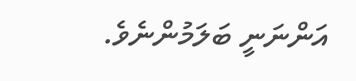އަންނަނީ ބަލަމުންނެވެ.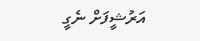އަރުޝީފަށް ނެގީ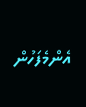އެންމެފަހުން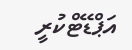އަޕްޑޭޓްކުރީ